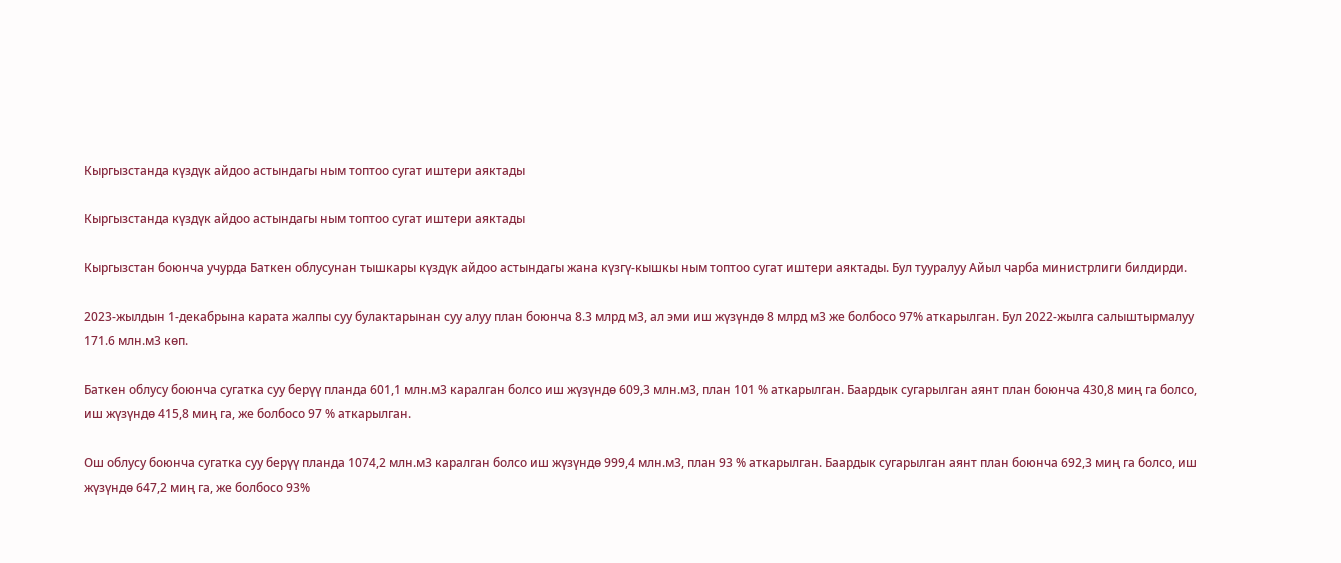Кыргызстанда күздүк айдоо астындагы ным топтоо сугат иштери аяктады

Кыргызстанда күздүк айдоо астындагы ным топтоо сугат иштери аяктады

Кыргызстан боюнча учурда Баткен облусунан тышкары күздүк айдоо астындагы жана күзгү-кышкы ным топтоо сугат иштери аяктады. Бул тууралуу Айыл чарба министрлиги билдирди.

2023-жылдын 1-декабрына карата жалпы суу булактарынан суу алуу план боюнча 8.3 млрд м3, ал эми иш жүзүндө 8 млрд м3 же болбосо 97% аткарылган. Бул 2022-жылга салыштырмалуу 171.6 млн.м3 көп.

Баткен облусу боюнча сугатка суу берүү планда 601,1 млн.м3 каралган болсо иш жүзүндө 609,3 млн.м3, план 101 % аткарылган. Баардык сугарылган аянт план боюнча 430,8 миң га болсо, иш жүзүндө 415,8 миң га, же болбосо 97 % аткарылган.

Ош облусу боюнча сугатка суу берүү планда 1074,2 млн.м3 каралган болсо иш жүзүндө 999,4 млн.м3, план 93 % аткарылган. Баардык сугарылган аянт план боюнча 692,3 миң га болсо, иш жүзүндө 647,2 миң га, же болбосо 93%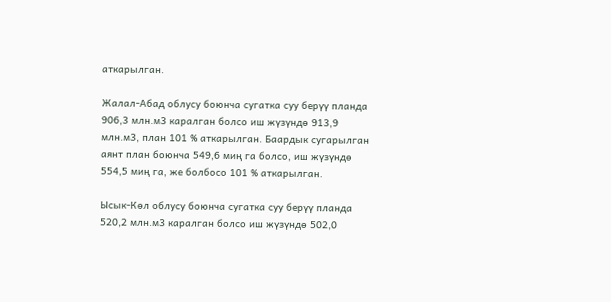аткарылган.

Жалал-Абад облусу боюнча сугатка суу берүү планда 906,3 млн.м3 каралган болсо иш жүзүндө 913,9 млн.м3, план 101 % аткарылган. Баардык сугарылган аянт план боюнча 549,6 миң га болсо, иш жүзүндө 554,5 миң га, же болбосо 101 % аткарылган.

Ысык-Көл облусу боюнча сугатка суу берүү планда 520,2 млн.м3 каралган болсо иш жүзүндө 502,0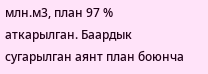млн.м3, план 97 % аткарылган. Баардык сугарылган аянт план боюнча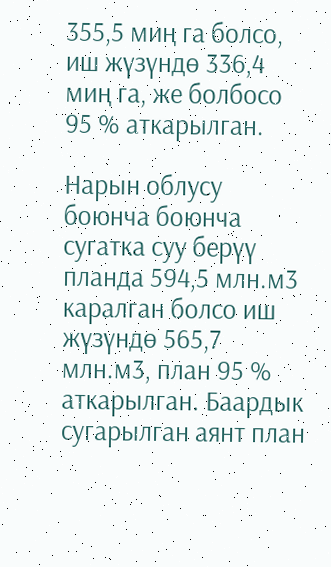355,5 миң га болсо, иш жүзүндө 336,4 миң га, же болбосо 95 % аткарылган.

Нарын облусу боюнча боюнча сугатка суу берүү планда 594,5 млн.м3 каралган болсо иш жүзүндө 565,7 млн.м3, план 95 % аткарылган. Баардык сугарылган аянт план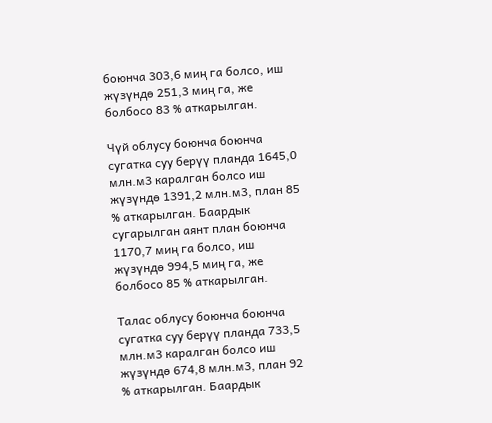боюнча 303,6 миң га болсо, иш жүзүндө 251,3 миң га, же болбосо 83 % аткарылган.

Чүй облусу боюнча боюнча сугатка суу берүү планда 1645,0 млн.м3 каралган болсо иш жүзүндө 1391,2 млн.м3, план 85 % аткарылган. Баардык сугарылган аянт план боюнча 1170,7 миң га болсо, иш жүзүндө 994,5 миң га, же болбосо 85 % аткарылган.

Талас облусу боюнча боюнча сугатка суу берүү планда 733,5 млн.м3 каралган болсо иш жүзүндө 674,8 млн.м3, план 92 % аткарылган. Баардык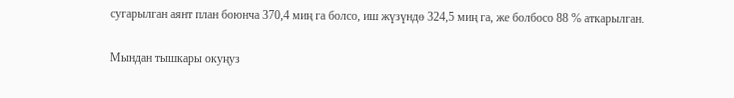сугарылган аянт план боюнча 370,4 миң га болсо, иш жүзүндө 324,5 миң га, же болбосо 88 % аткарылган.

Мындан тышкары окуңуз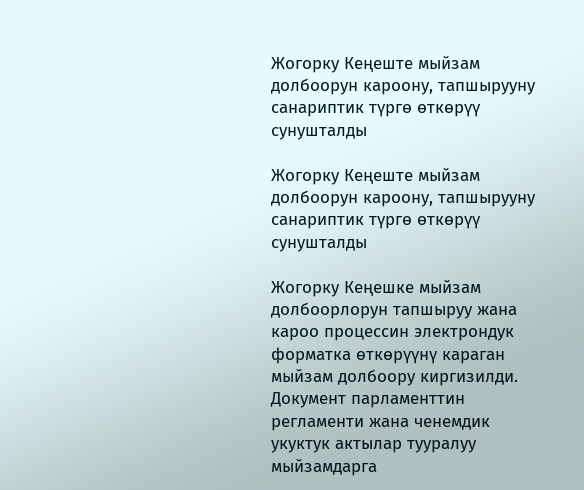Жогорку Кеңеште мыйзам долбоорун кароону, тапшырууну санариптик түргө өткөрүү сунушталды

Жогорку Кеңеште мыйзам долбоорун кароону, тапшырууну санариптик түргө өткөрүү сунушталды

Жогорку Кеңешке мыйзам долбоорлорун тапшыруу жана кароо процессин электрондук форматка өткөрүүнү караган мыйзам долбоору киргизилди. Документ парламенттин регламенти жана ченемдик укуктук актылар тууралуу мыйзамдарга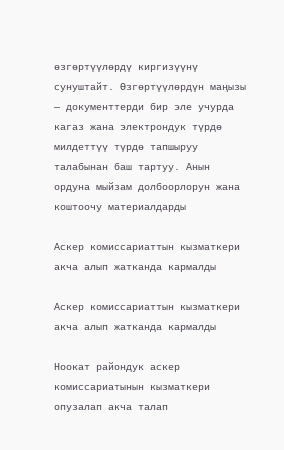өзгөртүүлөрдү киргизүүнү сунуштайт. Өзгөртүүлөрдүн маңызы — документтерди бир эле учурда кагаз жана электрондук түрдө милдеттүү түрдө тапшыруу талабынан баш тартуу. Анын ордуна мыйзам долбоорлорун жана коштоочу материалдарды

Аскер комиссариаттын кызматкери акча алып жатканда кармалды

Аскер комиссариаттын кызматкери акча алып жатканда кармалды

Ноокат райондук аскер комиссариатынын кызматкери опузалап акча талап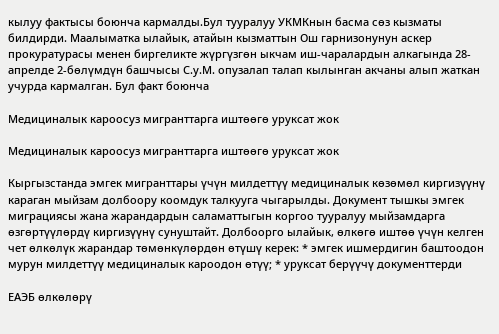кылуу фактысы боюнча кармалды.Бул тууралуу УКМКнын басма сөз кызматы билдирди. Маалыматка ылайык, атайын кызматтын Ош гарнизонунун аскер прокуратурасы менен биргеликте жүргүзгөн ыкчам иш-чаралардын алкагында 28-апрелде 2-бөлүмдүн башчысы С.у.М. опузалап талап кылынган акчаны алып жаткан учурда кармалган. Бул факт боюнча

Медициналык кароосуз мигранттарга иштөөгө уруксат жок

Медициналык кароосуз мигранттарга иштөөгө уруксат жок

Кыргызстанда эмгек мигранттары үчүн милдеттүү медициналык көзөмөл киргизүүнү караган мыйзам долбоору коомдук талкууга чыгарылды. Документ тышкы эмгек миграциясы жана жарандардын саламаттыгын коргоо тууралуу мыйзамдарга өзгөртүүлөрдү киргизүүнү сунуштайт. Долбоорго ылайык, өлкөгө иштөө үчүн келген чет өлкөлүк жарандар төмөнкүлөрдөн өтүшү керек: * эмгек ишмердигин баштоодон мурун милдеттүү медициналык кароодон өтүү; * уруксат берүүчү документтерди

ЕАЭБ өлкөлөрү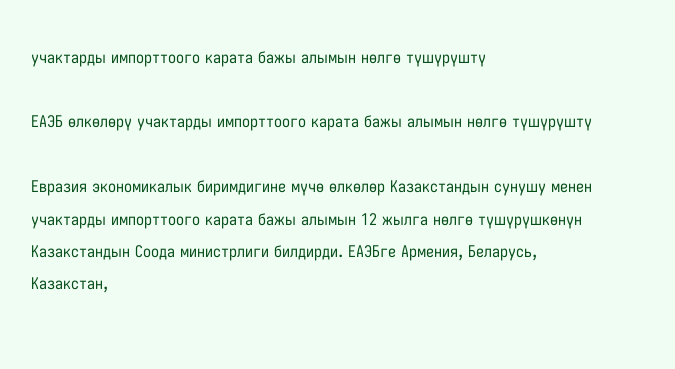учактарды импорттоого карата бажы алымын нөлгө түшүрүштү

ЕАЭБ өлкөлөрү учактарды импорттоого карата бажы алымын нөлгө түшүрүштү

Евразия экономикалык биримдигине мүчө өлкөлөр Казакстандын сунушу менен учактарды импорттоого карата бажы алымын 12 жылга нөлгө түшүрүшкөнүн Казакстандын Соода министрлиги билдирди. ЕАЭБге Армения, Беларусь, Казакстан,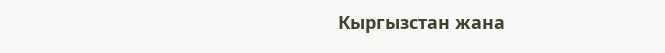Кыргызстан жана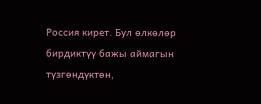Россия кирет. Бул өлкөлөр бирдиктүү бажы аймагын түзгөндүктөн,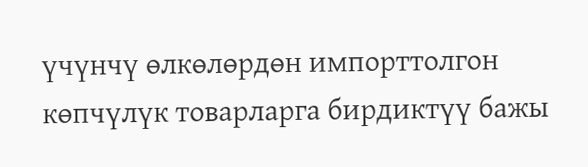үчүнчү өлкөлөрдөн импорттолгон көпчүлүк товарларга бирдиктүү бажы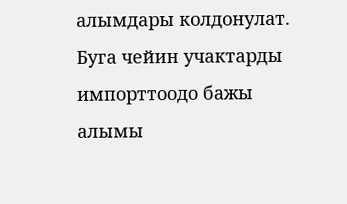алымдары колдонулат. Буга чейин учактарды импорттоодо бажы алымы